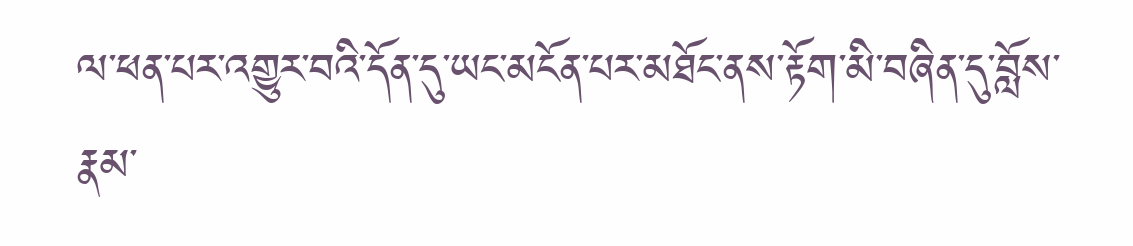ལ་ཕན་པར་འགྱུར་བའི་དོན་དུ་ཡང་མངོན་པར་མཐོང་ནས་རྟོག་མི་བཞིན་དུ་བློས་རྣམ་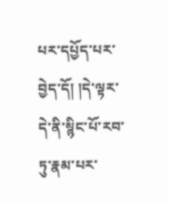པར་དཔྱོད་པར་བྱེད་དོ། །དེ་ལྟར་དེ་ནི་སྙིང་པོ་རབ་ཏུ་རྣམ་པར་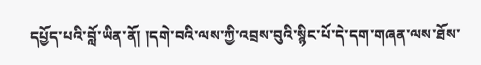དཔྱོད་པའི་བློ་ཡིན་ནོ། །དགེ་བའི་ལས་ཀྱི་འབྲས་བུའི་སྙིང་པོ་དེ་དག་གཞན་ལས་ཐོས་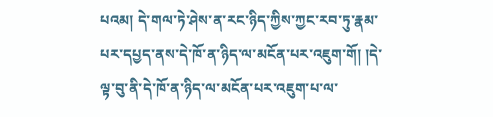པའམ། དེ་གལ་ཏེ་ཤེས་ན་རང་ཉིད་ཀྱིས་ཀྱང་རབ་ཏུ་རྣམ་པར་དཔྱད་ནས་དེ་ཁོ་ན་ཉིད་ལ་མངོན་པར་འཇུག་གོ། །དེ་ལྟ་བུ་ནི་དེ་ཁོ་ན་ཉིད་ལ་མངོན་པར་འཇུག་པ་ལ་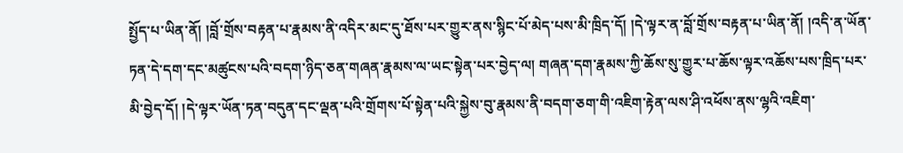སྤྱོད་པ་ཡིན་ནོ། །བློ་གྲོས་བརྟན་པ་རྣམས་ནི་འདིར་མང་དུ་ཐོས་པར་གྱུར་ནས་སྙིང་པོ་མེད་པས་མི་ཁྲིད་དོ། །དེ་ལྟར་ན་བློ་གྲོས་བརྟན་པ་ཡིན་ནོ། །འདི་ན་ཡོན་ཏན་དེ་དག་དང་མཚུངས་པའི་བདག་ཉིད་ཅན་གཞན་རྣམས་ལ་ཡང་སྟེན་པར་བྱེད་ལ། གཞན་དག་རྣམས་ཀྱི་ཆོས་སུ་གྱུར་པ་ཆོས་ལྟར་འཆོས་པས་ཁྲིད་པར་མི་བྱེད་དོ། །དེ་ལྟར་ཡོན་ཏན་བདུན་དང་ལྡན་པའི་གྲོགས་པོ་སྟེན་པའི་སྐྱེས་བུ་རྣམས་ནི་བདག་ཅག་གི་འཇིག་རྟེན་ལས་ཤི་འཕོས་ནས་ལྷའི་འཇིག་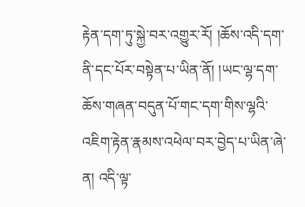རྟེན་དག་ཏུ་སྐྱེ་བར་འགྱུར་རོ། །ཆོས་འདི་དག་ནི་དང་པོར་བསྟེན་པ་ཡིན་ནོ། །ཡང་ལྷ་དག་ཆོས་གཞན་བདུན་པོ་གང་དག་གིས་ལྷའི་འཇིག་རྟེན་རྣམས་འཕེལ་བར་བྱེད་པ་ཡིན་ཞེ་ན། འདི་ལྟ་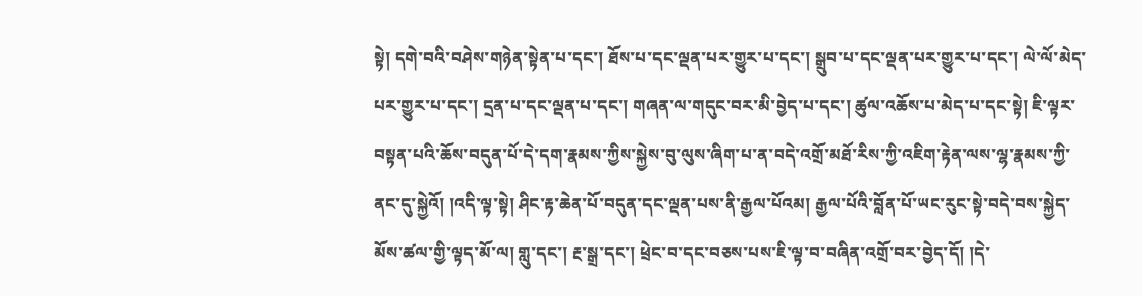སྟེ། དགེ་བའི་བཤེས་གཉེན་སྟེན་པ་དང་། ཐོས་པ་དང་ལྡན་པར་གྱུར་པ་དང་། སྒྲུབ་པ་དང་ལྡན་པར་གྱུར་པ་དང་། ལེ་ལོ་མེད་པར་གྱུར་པ་དང་། དྲན་པ་དང་ལྡན་པ་དང་། གཞན་ལ་གདུང་བར་མི་བྱེད་པ་དང་། ཚུལ་འཆོས་པ་མེད་པ་དང་སྟེ། ཇི་ལྟར་བསྟན་པའི་ཆོས་བདུན་པོ་དེ་དག་རྣམས་ཀྱིས་སྐྱེས་བུ་ལུས་ཞིག་པ་ན་བདེ་འགྲོ་མཐོ་རིས་ཀྱི་འཇིག་རྟེན་ལས་ལྷ་རྣམས་ཀྱི་ནང་དུ་སྐྱེའོ། །འདི་ལྟ་སྟེ། ཤིང་རྟ་ཆེན་པོ་བདུན་དང་ལྡན་པས་ནི་རྒྱལ་པོའམ། རྒྱལ་པོའི་བློན་པོ་ཡང་རུང་སྟེ་བདེ་བས་སྐྱེད་མོས་ཚལ་གྱི་ལྟད་མོ་ལ། གླུ་དང་། རྔ་སྒྲ་དང་། ཕྲེང་བ་དང་བཅས་པས་ཇི་ལྟ་བ་བཞིན་འགྲོ་བར་བྱེད་དོ། །དེ་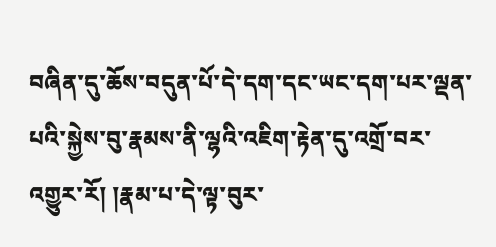བཞིན་དུ་ཆོས་བདུན་པོ་དེ་དག་དང་ཡང་དག་པར་ལྡན་པའི་སྐྱེས་བུ་རྣམས་ནི་ལྷའི་འཇིག་རྟེན་དུ་འགྲོ་བར་འགྱུར་རོ། །རྣམ་པ་དེ་ལྟ་བུར་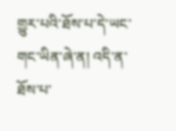གྱུར་པའི་ཐོས་པ་དེ་ཡང་གང་ཡིན་ཞེ་ན། འདི་ན་ཐོས་པ་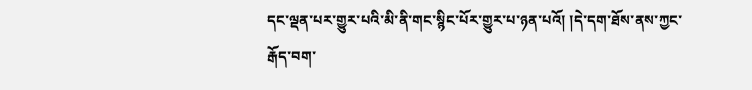དང་ལྡན་པར་གྱུར་པའི་མི་ནི་གང་སྙིང་པོར་གྱུར་པ་ཉན་པའོ། །དེ་དག་ཐོས་ནས་ཀྱང་རྒོད་བག་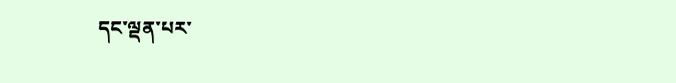དང་ལྡན་པར་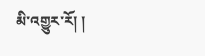མི་འགྱུར་རོ། །